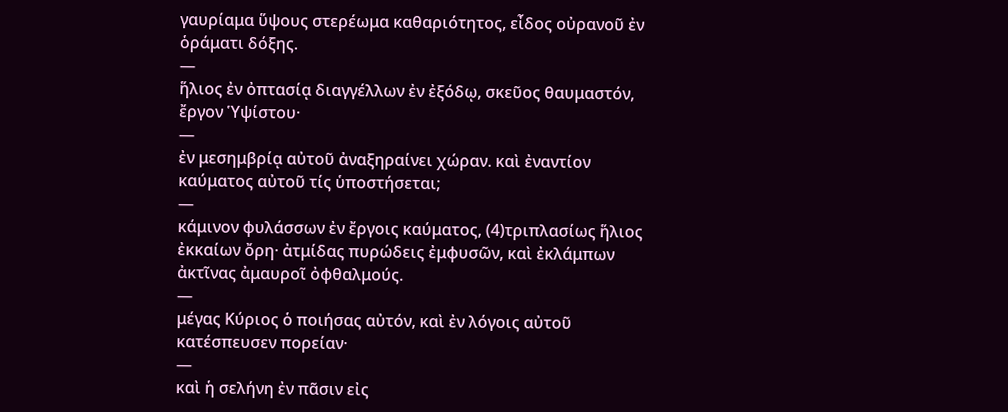γαυρίαμα ὕψους στερέωμα καθαριότητος, εἶδος οὐρανοῦ ἐν ὁράματι δόξης.
—
ἥλιος ἐν ὀπτασίᾳ διαγγέλλων ἐν ἐξόδῳ, σκεῦος θαυμαστόν, ἔργον Ὑψίστου·
—
ἐν μεσημβρίᾳ αὐτοῦ ἀναξηραίνει χώραν. καὶ ἐναντίον καύματος αὐτοῦ τίς ὑποστήσεται;
—
κάμινον φυλάσσων ἐν ἔργοις καύματος, (4)τριπλασίως ἥλιος ἐκκαίων ὄρη· ἀτμίδας πυρώδεις ἐμφυσῶν, καὶ ἐκλάμπων ἀκτῖνας ἀμαυροῖ ὀφθαλμούς.
—
μέγας Κύριος ὁ ποιήσας αὐτόν, καὶ ἐν λόγοις αὐτοῦ κατέσπευσεν πορείαν·
—
καὶ ἡ σελήνη ἐν πᾶσιν εἰς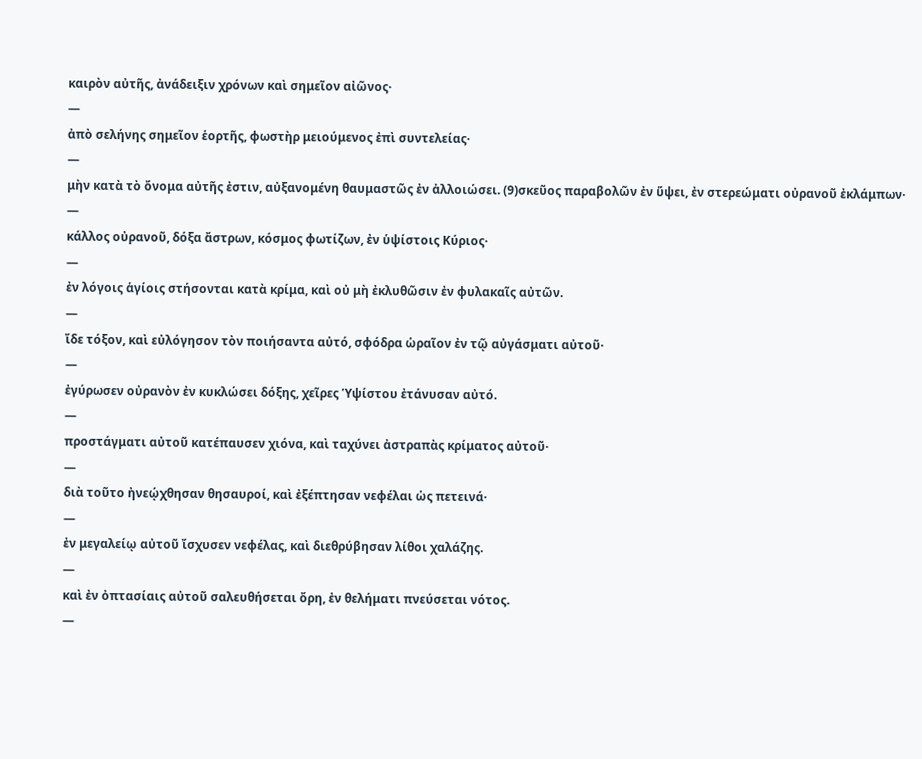καιρὸν αὐτῆς, ἀνάδειξιν χρόνων καὶ σημεῖον αἰῶνος·
—
ἀπὸ σελήνης σημεῖον ἑορτῆς, φωστὴρ μειούμενος ἐπὶ συντελείας·
—
μὴν κατὰ τὸ ὄνομα αὐτῆς ἐστιν, αὐξανομένη θαυμαστῶς ἐν ἀλλοιώσει. (9)σκεῦος παραβολῶν ἐν ὕψει, ἐν στερεώματι οὐρανοῦ ἐκλάμπων·
—
κάλλος οὐρανοῦ, δόξα ἄστρων, κόσμος φωτίζων, ἐν ὑψίστοις Κύριος·
—
ἐν λόγοις ἁγίοις στήσονται κατὰ κρίμα, καὶ οὐ μὴ ἐκλυθῶσιν ἐν φυλακαῖς αὐτῶν.
—
ἴδε τόξον, καὶ εὐλόγησον τὸν ποιήσαντα αὐτό, σφόδρα ὡραῖον ἐν τῷ αὐγάσματι αὐτοῦ·
—
ἐγύρωσεν οὐρανὸν ἐν κυκλώσει δόξης, χεῖρες Ὑψίστου ἐτάνυσαν αὐτό.
—
προστάγματι αὐτοῦ κατέπαυσεν χιόνα, καὶ ταχύνει ἀστραπὰς κρίματος αὐτοῦ·
—
διὰ τοῦτο ἠνεῴχθησαν θησαυροί, καὶ ἐξέπτησαν νεφέλαι ὡς πετεινά·
—
ἐν μεγαλείῳ αὐτοῦ ἴσχυσεν νεφέλας, καὶ διεθρύβησαν λίθοι χαλάζης.
—
καὶ ἐν ὀπτασίαις αὐτοῦ σαλευθήσεται ὄρη, ἐν θελήματι πνεύσεται νότος.
—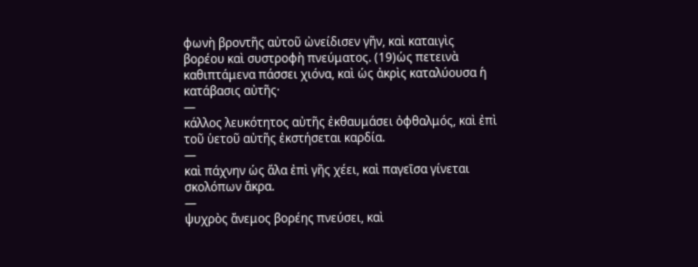φωνὴ βροντῆς αὐτοῦ ὠνείδισεν γῆν, καὶ καταιγὶς βορέου καὶ συστροφὴ πνεύματος. (19)ὡς πετεινὰ καθιπτάμενα πάσσει χιόνα, καὶ ὡς ἀκρὶς καταλύουσα ἡ κατάβασις αὐτῆς·
—
κάλλος λευκότητος αὐτῆς ἐκθαυμάσει ὀφθαλμός, καὶ ἐπὶ τοῦ ὑετοῦ αὐτῆς ἐκστήσεται καρδία.
—
καὶ πάχνην ὡς ἅλα ἐπὶ γῆς χέει, καὶ παγεῑσα γίνεται σκολόπων ἄκρα.
—
ψυχρὸς ἄνεμος βορέης πνεύσει, καὶ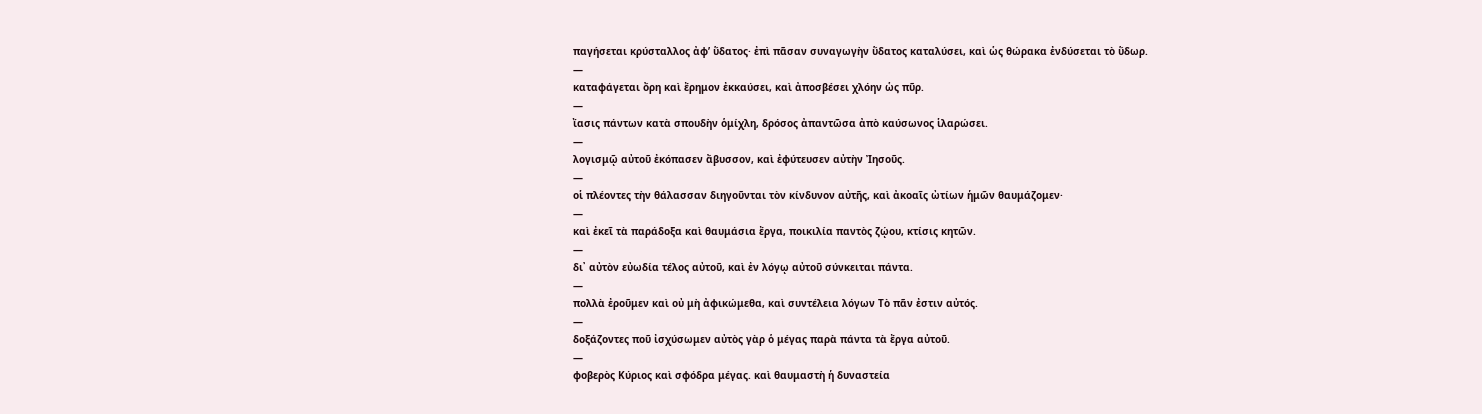παγήσεται κρύσταλλος ἀφʼ ὕδατος· ἐπὶ πᾶσαν συναγωγὴν ὕδατος καταλύσει, καὶ ὡς θώρακα ἐνδύσεται τὸ ὕδωρ.
—
καταφάγεται ὄρη καὶ ἔρημον ἐκκαύσει, καὶ ἀποσβέσει χλόην ὡς πῦρ.
—
ἴασις πάντων κατὰ σπουδὴν ὁμίχλη, δρόσος ἀπαντῶσα ἀπὸ καύσωνος ἱλαρώσει.
—
λογισμῷ αὐτοῦ ἐκόπασεν ἄβυσσον, καὶ ἐφύτευσεν αὐτὴν Ἰησοῦς.
—
οἱ πλέοντες τὴν θάλασσαν διηγοῦνται τὸν κίνδυνον αὐτῆς, καὶ ἀκοαῖς ὠτίων ἡμῶν θαυμάζομεν·
—
καὶ ἐκεῖ τὰ παράδοξα καὶ θαυμάσια ἔργα, ποικιλία παντὸς ζῴου, κτίσις κητῶν.
—
δι᾿ αὐτὸν εὐωδία τέλος αὐτοῦ, καὶ ἐν λόγῳ αὐτοῦ σύνκειται πάντα.
—
πολλὰ ἐροῦμεν καὶ οὐ μὴ ἀφικώμεθα, καὶ συντέλεια λόγων Τὸ πᾶν ἐστιν αὐτός.
—
δοξάζοντες ποῦ ἰσχύσωμεν αὐτὸς γὰρ ὁ μέγας παρὰ πάντα τὰ ἔργα αὐτοῦ.
—
φοβερὸς Κύριος καὶ σφόδρα μέγας. καὶ θαυμαστὴ ἡ δυναστεία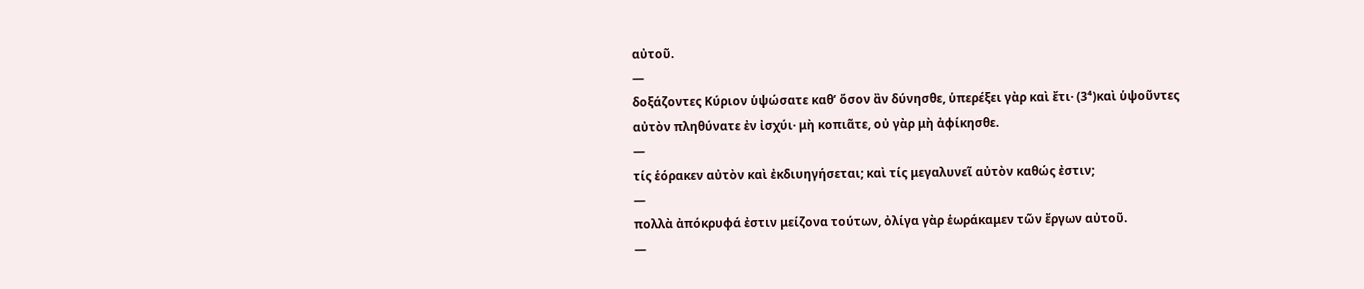αὐτοῦ.
—
δοξάζοντες Κύριον ὑψώσατε καθʼ ὅσον ἂν δύνησθε, ὑπερέξει γὰρ καὶ ἔτι· (3⁴)καὶ ὑψοῦντες αὐτὸν πληθύνατε ἐν ἰσχύι· μὴ κοπιᾶτε, οὐ γὰρ μὴ ἀφίκησθε.
—
τίς ἑόρακεν αὐτὸν καὶ ἐκδιυηγήσεται; καὶ τίς μεγαλυνεῖ αὐτὸν καθώς ἐστιν;
—
πολλὰ ἀπόκρυφά ἐστιν μείζονα τούτων, ὀλίγα γὰρ ἑωράκαμεν τῶν ἔργων αὐτοῦ.
—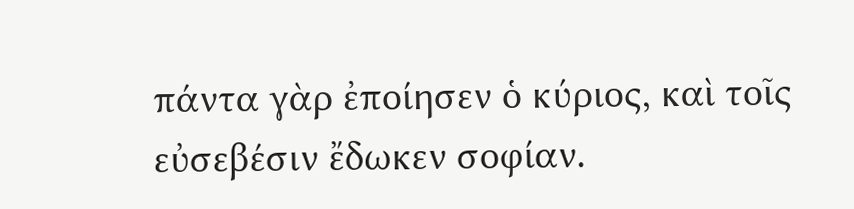πάντα γὰρ ἐποίησεν ὁ κύριος, καὶ τοῖς εὐσεβέσιν ἔδωκεν σοφίαν.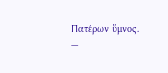Πατέρων ὕμνος.
—